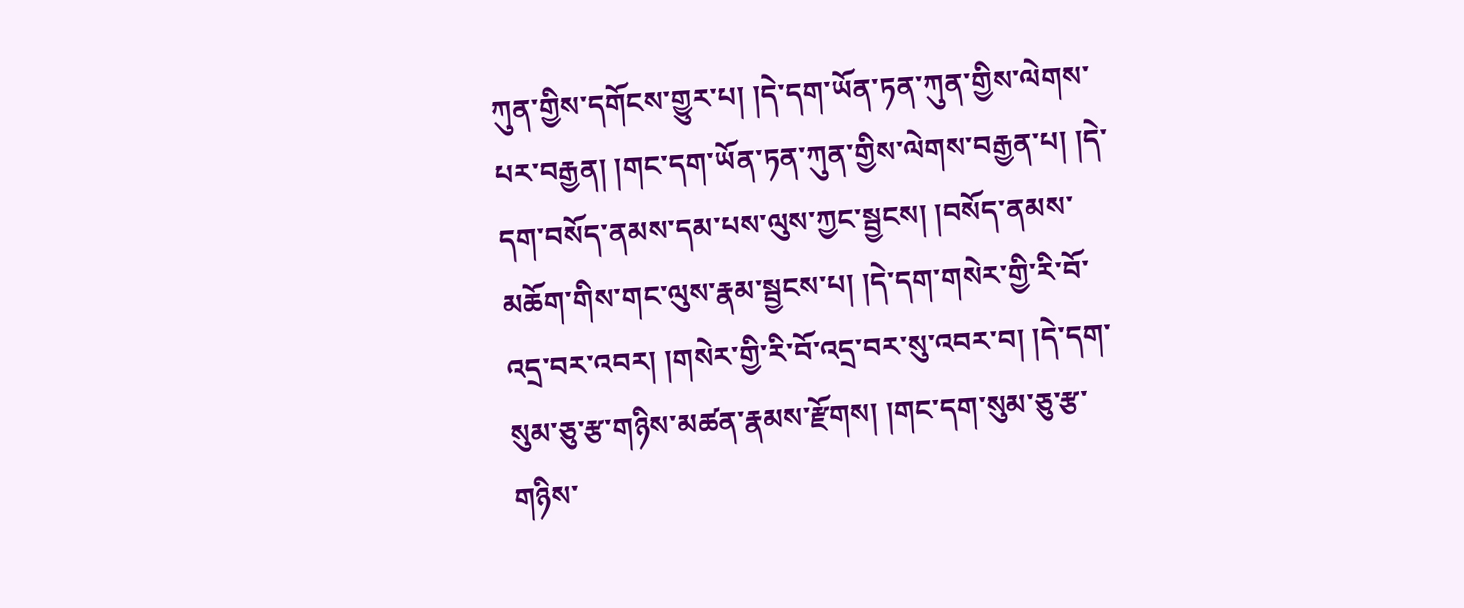ཀུན་གྱིས་དགོངས་གྱུར་པ། །དེ་དག་ཡོན་ཏན་ཀུན་གྱིས་ལེགས་པར་བརྒྱན། །གང་དག་ཡོན་ཏན་ཀུན་གྱིས་ལེགས་བརྒྱན་པ། །དེ་དག་བསོད་ནམས་དམ་པས་ལུས་ཀྱང་སྦྱངས། །བསོད་ནམས་མཆོག་གིས་གང་ལུས་རྣམ་སྦྱངས་པ། །དེ་དག་གསེར་གྱི་རི་བོ་འདྲ་བར་འབར། །གསེར་གྱི་རི་བོ་འདྲ་བར་སུ་འབར་བ། །དེ་དག་སུམ་ཅུ་རྩ་གཉིས་མཚན་རྣམས་རྫོགས། །གང་དག་སུམ་ཅུ་རྩ་གཉིས་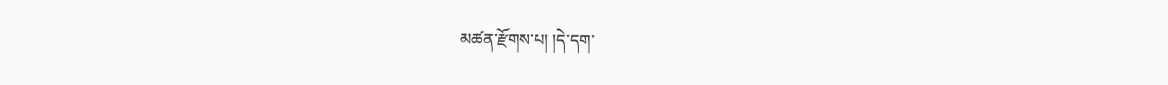མཚན་རྫོགས་པ། །དེ་དག་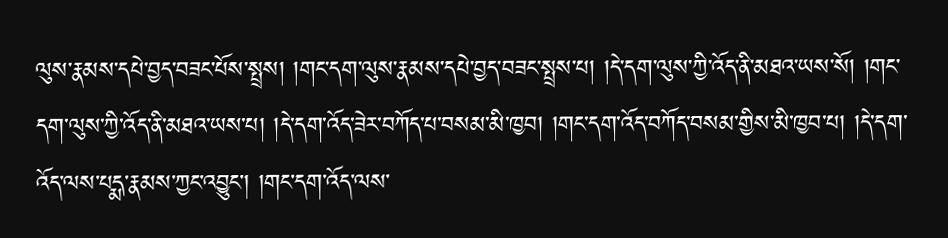ལུས་རྣམས་དཔེ་བྱད་བཟང་པོས་སྤྲས། །གང་དག་ལུས་རྣམས་དཔེ་བྱད་བཟང་སྤྲས་པ། །དེ་དག་ལུས་ཀྱི་འོད་ནི་མཐའ་ཡས་སོ། །གང་དག་ལུས་ཀྱི་འོད་ནི་མཐའ་ཡས་པ། །དེ་དག་འོད་ཟེར་བཀོད་པ་བསམ་མི་ཁྱབ། །གང་དག་འོད་བཀོད་བསམ་གྱིས་མི་ཁྱབ་པ། །དེ་དག་འོད་ལས་པདྨ་རྣམས་ཀྱང་འབྱུང་། །གང་དག་འོད་ལས་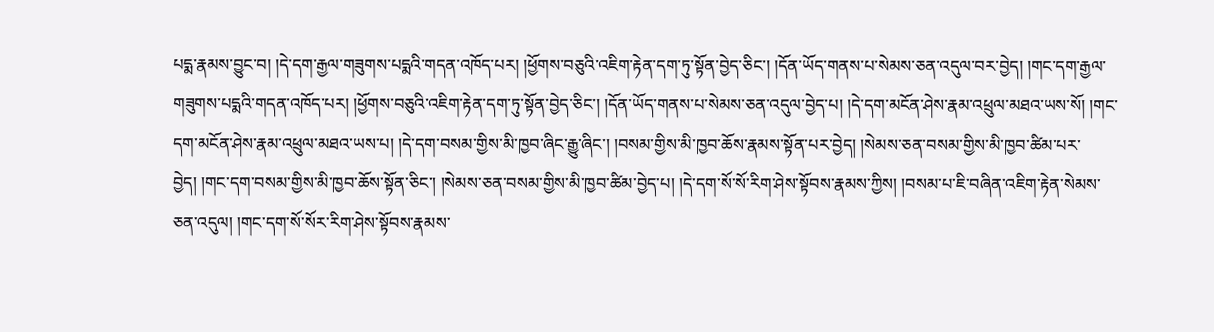པདྨ་རྣམས་བྱུང་བ། །དེ་དག་རྒྱལ་གཟུགས་པདྨའི་གདན་འཁོད་པར། །ཕྱོགས་བཅུའི་འཇིག་རྟེན་དག་ཏུ་སྟོན་བྱེད་ཅིང་། །དོན་ཡོད་གནས་པ་སེམས་ཅན་འདུལ་བར་བྱེད། །གང་དག་རྒྱལ་གཟུགས་པདྨའི་གདན་འཁོད་པར། །ཕྱོགས་བཅུའི་འཇིག་རྟེན་དག་ཏུ་སྟོན་བྱེད་ཅིང་། །དོན་ཡོད་གནས་པ་སེམས་ཅན་འདུལ་བྱེད་པ། །དེ་དག་མངོན་ཤེས་རྣམ་འཕྲུལ་མཐའ་ཡས་སོ། །གང་དག་མངོན་ཤེས་རྣམ་འཕྲུལ་མཐའ་ཡས་པ། །དེ་དག་བསམ་གྱིས་མི་ཁྱབ་ཞིང་རྒྱུ་ཞིང་། །བསམ་གྱིས་མི་ཁྱབ་ཆོས་རྣམས་སྟོན་པར་བྱེད། །སེམས་ཅན་བསམ་གྱིས་མི་ཁྱབ་ཚིམ་པར་བྱེད། །གང་དག་བསམ་གྱིས་མི་ཁྱབ་ཆོས་སྟོན་ཅིང་། །སེམས་ཅན་བསམ་གྱིས་མི་ཁྱབ་ཚིམ་བྱེད་པ། །དེ་དག་སོ་སོ་རིག་ཤེས་སྟོབས་རྣམས་ཀྱིས། །བསམ་པ་ཇི་བཞིན་འཇིག་རྟེན་སེམས་ཅན་འདུལ། །གང་དག་སོ་སོར་རིག་ཤེས་སྟོབས་རྣམས་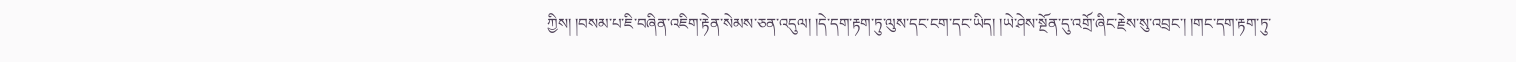ཀྱིས། །བསམ་པ་ཇི་བཞིན་འཇིག་རྟེན་སེམས་ཅན་འདུལ། །དེ་དག་རྟག་ཏུ་ལུས་དང་ངག་དང་ཡིད། །ཡེ་ཤེས་སྔོན་དུ་འགྲོ་ཞིང་རྗེས་སུ་འབྲང་། །གང་དག་རྟག་ཏུ་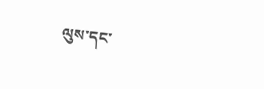ལུས་དང་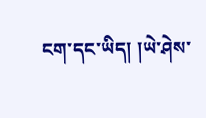ངག་དང་ཡིད། །ཡེ་ཤེས་